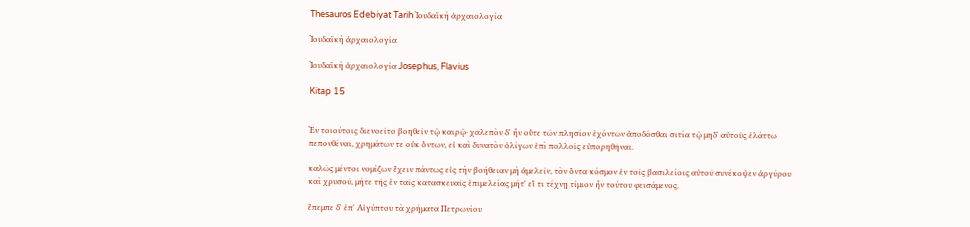Thesauros Edebiyat Tarih Ἰουδαϊκὴ ἀρχαιολογία

Ἰουδαϊκὴ ἀρχαιολογία

Ἰουδαϊκὴ ἀρχαιολογία Josephus, Flavius

Kitap 15


Ἐν τοιούτοις διενοεῖτο βοηθεῖν τῷ καιρῷ· χαλεπὸν δʼ ἦν οὔτε τῶν πλησίον ἐχόντων ἀποδόσθαι σιτία τῷ μηδʼ αὐτοὺς ἐλάττω πεπονθέναι, χρημάτων τε οὐκ ὄντων, εἰ καὶ δυνατὸν ὀλίγων ἐπὶ πολλοῖς εὐπορηθῆναι.

καλῶς μέντοι νομίζων ἔχειν πάντως εἰς τὴν βοήθειαν μὴ ἀμελεῖν, τὸν ὄντα κόσμον ἐν τοῖς βασιλείοις αὐτοῦ συνέκοψεν ἀργύρου καὶ χρυσοῦ, μήτε τῆς ἐν ταῖς κατασκευαῖς ἐπιμελείας μήτʼ εἴ τι τέχνῃ τίμιον ἦν τούτου φεισάμενος.

ἔπεμπε δʼ ἐπʼ Αἰγύπτου τὰ χρήματα Πετρωνίου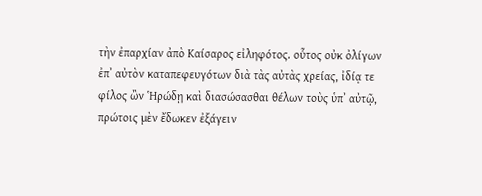τὴν ἐπαρχίαν ἀπὸ Καίσαρος εἰληφότος. οὗτος οὐκ ὀλίγων ἐπʼ αὐτὸν καταπεφευγότων διὰ τὰς αὐτὰς χρείας, ἰδίᾳ τε φίλος ὢν Ἡρώδῃ καὶ διασώσασθαι θέλων τοὺς ὑπʼ αὐτῷ, πρώτοις μὲν ἔδωκεν ἐξάγειν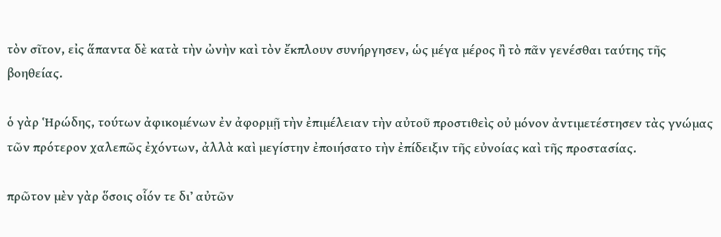τὸν σῖτον, εἰς ἅπαντα δὲ κατὰ τὴν ὠνὴν καὶ τὸν ἔκπλουν συνήργησεν, ὡς μέγα μέρος ἢ τὸ πᾶν γενέσθαι ταύτης τῆς βοηθείας.

ὁ γὰρ Ἡρώδης, τούτων ἀφικομένων ἐν ἀφορμῇ τὴν ἐπιμέλειαν τὴν αὐτοῦ προστιθεὶς οὐ μόνον ἀντιμετέστησεν τὰς γνώμας τῶν πρότερον χαλεπῶς ἐχόντων, ἀλλὰ καὶ μεγίστην ἐποιήσατο τὴν ἐπίδειξιν τῆς εὐνοίας καὶ τῆς προστασίας.

πρῶτον μὲν γὰρ ὅσοις οἷόν τε διʼ αὐτῶν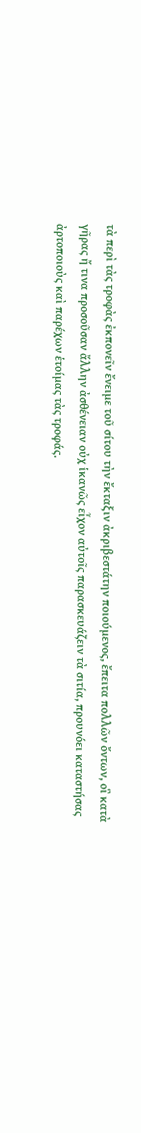τὰ περὶ τὰς τροφὰς ἐκπονεῖν ἔνειμε τοῦ σίτου τὴν ἔκταξιν ἀκριβεστάτην ποιούμενος, ἔπειτα πολλῶν ὄντων, οἳ κατὰ γῆρας ἤ τινα προσοῦσαν ἄλλην ἀσθένειαν οὐχ ἱκανῶς εἶχον αὐτοῖς παρασκευάζειν τὰ σιτία, προυνόει καταστήσας ἀρτοποιοὺς καὶ παρέχων ἑτοίμας τὰς τροφάς.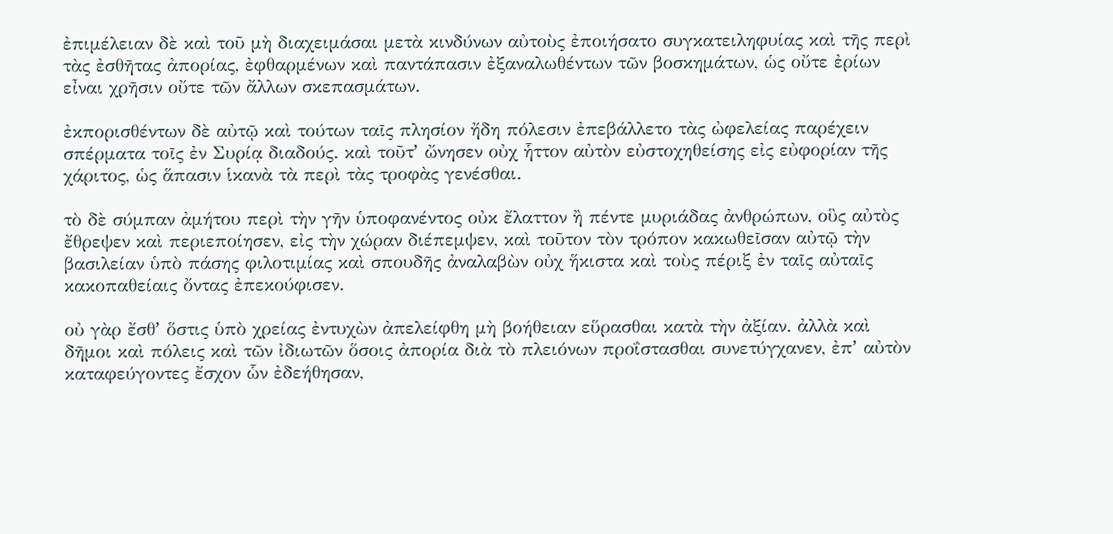ἐπιμέλειαν δὲ καὶ τοῦ μὴ διαχειμάσαι μετὰ κινδύνων αὐτοὺς ἐποιήσατο συγκατειληφυίας καὶ τῆς περὶ τὰς ἐσθῆτας ἀπορίας, ἐφθαρμένων καὶ παντάπασιν ἐξαναλωθέντων τῶν βοσκημάτων, ὡς οὔτε ἐρίων εἶναι χρῆσιν οὔτε τῶν ἄλλων σκεπασμάτων.

ἐκπορισθέντων δὲ αὐτῷ καὶ τούτων ταῖς πλησίον ἤδη πόλεσιν ἐπεβάλλετο τὰς ὠφελείας παρέχειν σπέρματα τοῖς ἐν Συρίᾳ διαδούς. καὶ τοῦτʼ ὤνησεν οὐχ ἧττον αὐτὸν εὐστοχηθείσης εἰς εὐφορίαν τῆς χάριτος, ὡς ἅπασιν ἱκανὰ τὰ περὶ τὰς τροφὰς γενέσθαι.

τὸ δὲ σύμπαν ἀμήτου περὶ τὴν γῆν ὑποφανέντος οὐκ ἔλαττον ἢ πέντε μυριάδας ἀνθρώπων, οὓς αὐτὸς ἔθρεψεν καὶ περιεποίησεν, εἰς τὴν χώραν διέπεμψεν, καὶ τοῦτον τὸν τρόπον κακωθεῖσαν αὐτῷ τὴν βασιλείαν ὑπὸ πάσης φιλοτιμίας καὶ σπουδῆς ἀναλαβὼν οὐχ ἥκιστα καὶ τοὺς πέριξ ἐν ταῖς αὐταῖς κακοπαθείαις ὄντας ἐπεκούφισεν.

οὐ γὰρ ἔσθʼ ὅστις ὑπὸ χρείας ἐντυχὼν ἀπελείφθη μὴ βοήθειαν εὕρασθαι κατὰ τὴν ἀξίαν. ἀλλὰ καὶ δῆμοι καὶ πόλεις καὶ τῶν ἰδιωτῶν ὅσοις ἀπορία διὰ τὸ πλειόνων προΐστασθαι συνετύγχανεν, ἐπʼ αὐτὸν καταφεύγοντες ἔσχον ὧν ἐδεήθησαν,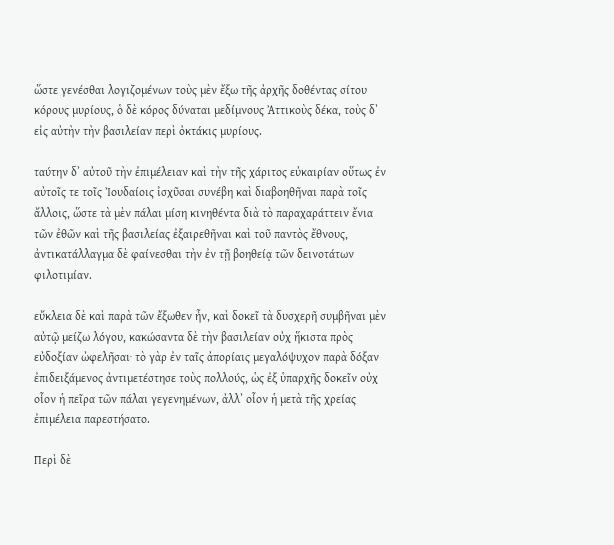ὥστε γενέσθαι λογιζομένων τοὺς μὲν ἔξω τῆς ἀρχῆς δοθέντας σίτου κόρους μυρίους, ὁ δὲ κόρος δύναται μεδίμνους Ἀττικοὺς δέκα, τοὺς δʼ εἰς αὐτὴν τὴν βασιλείαν περὶ ὀκτάκις μυρίους.

ταύτην δʼ αὐτοῦ τὴν ἐπιμέλειαν καὶ τὴν τῆς χάριτος εὐκαιρίαν οὕτως ἐν αὐτοῖς τε τοῖς Ἰουδαίοις ἰσχῦσαι συνέβη καὶ διαβοηθῆναι παρὰ τοῖς ἄλλοις, ὥστε τὰ μὲν πάλαι μίση κινηθέντα διὰ τὸ παραχαράττειν ἔνια τῶν ἐθῶν καὶ τῆς βασιλείας ἐξαιρεθῆναι καὶ τοῦ παντὸς ἔθνους, ἀντικατάλλαγμα δὲ φαίνεσθαι τὴν ἐν τῇ βοηθείᾳ τῶν δεινοτάτων φιλοτιμίαν.

εὔκλεια δὲ καὶ παρὰ τῶν ἔξωθεν ἦν, καὶ δοκεῖ τὰ δυσχερῆ συμβῆναι μὲν αὐτῷ μείζω λόγου, κακώσαντα δὲ τὴν βασιλείαν οὐχ ἥκιστα πρὸς εὐδοξίαν ὠφελῆσαι· τὸ γὰρ ἐν ταῖς ἀπορίαις μεγαλόψυχον παρὰ δόξαν ἐπιδειξάμενος ἀντιμετέστησε τοὺς πολλούς, ὡς ἐξ ὑπαρχῆς δοκεῖν οὐχ οἷον ἡ πεῖρα τῶν πάλαι γεγενημένων, ἀλλʼ οἷον ἡ μετὰ τῆς χρείας ἐπιμέλεια παρεστήσατο.

Περὶ δὲ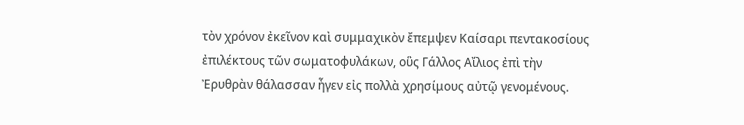τὸν χρόνον ἐκεῖνον καὶ συμμαχικὸν ἔπεμψεν Καίσαρι πεντακοσίους ἐπιλέκτους τῶν σωματοφυλάκων, οὓς Γάλλος Αἴλιος ἐπὶ τὴν Ἐρυθρὰν θάλασσαν ἦγεν εἰς πολλὰ χρησίμους αὐτῷ γενομένους.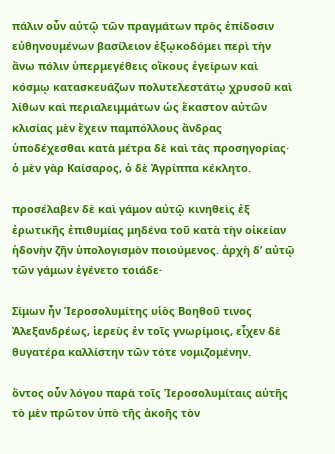πάλιν οὖν αὐτῷ τῶν πραγμάτων πρὸς ἐπίδοσιν εὐθηνουμένων βασίλειον ἐξῳκοδόμει περὶ τὴν ἄνω πόλιν ὑπερμεγέθεις οἴκους ἐγείρων καὶ κόσμῳ κατασκευάζων πολυτελεστάτῳ χρυσοῦ καὶ λίθων καὶ περιαλειμμάτων ὡς ἕκαστον αὐτῶν κλισίας μὲν ἔχειν παμπόλλους ἄνδρας ὑποδέχεσθαι κατὰ μέτρα δὲ καὶ τὰς προσηγορίας· ὁ μὲν γὰρ Καίσαρος, ὁ δὲ Ἀγρίππα κέκλητο.

προσέλαβεν δὲ καὶ γάμον αὐτῷ κινηθεὶς ἐξ ἐρωτικῆς ἐπιθυμίας μηδένα τοῦ κατὰ τὴν οἰκείαν ἡδονὴν ζῆν ὑπολογισμὸν ποιούμενος. ἀρχὴ δʼ αὐτῷ τῶν γάμων ἐγένετο τοιάδε·

Σίμων ἦν Ἱεροσολυμίτης υἱὸς Βοηθοῦ τινος Ἀλεξανδρέως, ἱερεὺς ἐν τοῖς γνωρίμοις, εἶχεν δὲ θυγατέρα καλλίστην τῶν τότε νομιζομένην.

ὄντος οὖν λόγου παρὰ τοῖς Ἱεροσολυμίταις αὐτῆς τὸ μὲν πρῶτον ὑπὸ τῆς ἀκοῆς τὸν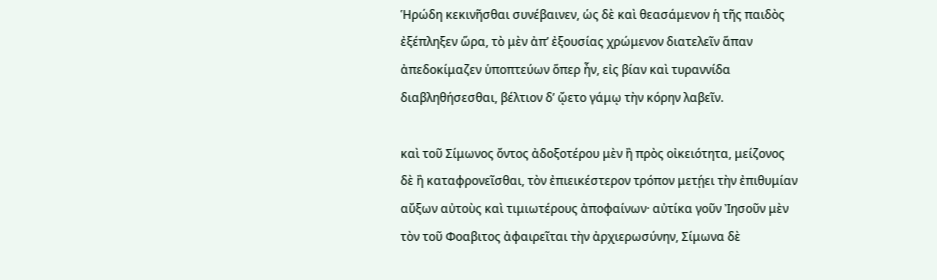Ἡρώδη κεκινῆσθαι συνέβαινεν, ὡς δὲ καὶ θεασάμενον ἡ τῆς παιδὸς ἐξέπληξεν ὥρα, τὸ μὲν ἀπʼ ἐξουσίας χρώμενον διατελεῖν ἅπαν ἀπεδοκίμαζεν ὑποπτεύων ὅπερ ἦν, εἰς βίαν καὶ τυραννίδα διαβληθήσεσθαι, βέλτιον δʼ ᾤετο γάμῳ τὴν κόρην λαβεῖν.

καὶ τοῦ Σίμωνος ὄντος ἀδοξοτέρου μὲν ἢ πρὸς οἰκειότητα, μείζονος δὲ ἢ καταφρονεῖσθαι, τὸν ἐπιεικέστερον τρόπον μετῄει τὴν ἐπιθυμίαν αὔξων αὐτοὺς καὶ τιμιωτέρους ἀποφαίνων· αὐτίκα γοῦν Ἰησοῦν μὲν τὸν τοῦ Φοαβιτος ἀφαιρεῖται τὴν ἀρχιερωσύνην, Σίμωνα δὲ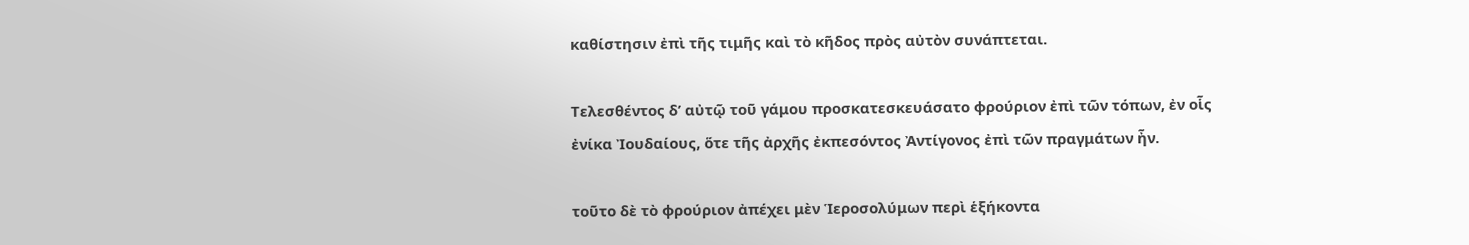καθίστησιν ἐπὶ τῆς τιμῆς καὶ τὸ κῆδος πρὸς αὐτὸν συνάπτεται.

Τελεσθέντος δʼ αὐτῷ τοῦ γάμου προσκατεσκευάσατο φρούριον ἐπὶ τῶν τόπων, ἐν οἷς ἐνίκα Ἰουδαίους, ὅτε τῆς ἀρχῆς ἐκπεσόντος Ἀντίγονος ἐπὶ τῶν πραγμάτων ἦν.

τοῦτο δὲ τὸ φρούριον ἀπέχει μὲν Ἱεροσολύμων περὶ ἑξήκοντα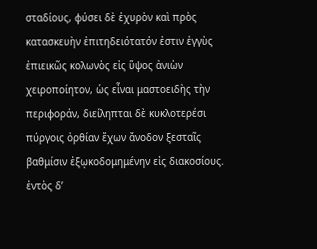σταδίους, φύσει δὲ ἐχυρὸν καὶ πρὸς κατασκευὴν ἐπιτηδειότατόν ἐστιν ἐγγὺς ἐπιεικῶς κολωνὸς εἰς ὕψος ἀνιὼν χειροποίητον, ὡς εἶναι μαστοειδὴς τὴν περιφοράν, διείληπται δὲ κυκλοτερέσι πύργοις ὀρθίαν ἔχων ἄνοδον ξεσταῖς βαθμίσιν ἐξῳκοδομημένην εἰς διακοσίους. ἐντὸς δʼ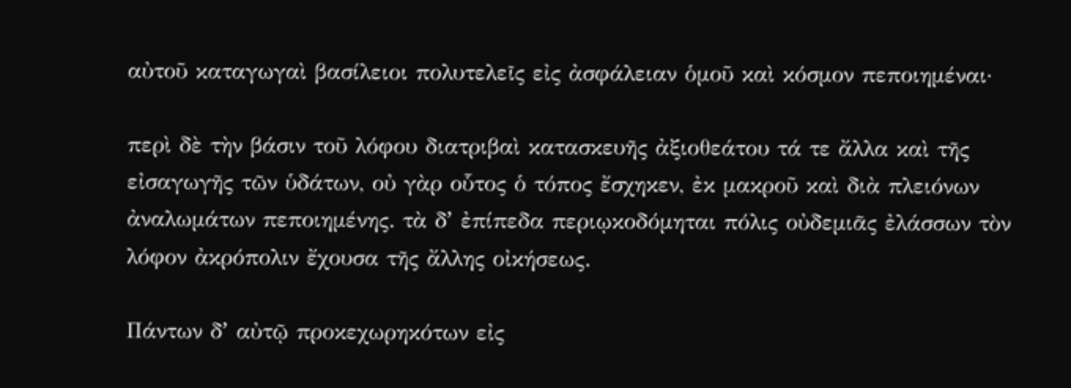αὐτοῦ καταγωγαὶ βασίλειοι πολυτελεῖς εἰς ἀσφάλειαν ὁμοῦ καὶ κόσμον πεποιημέναι·

περὶ δὲ τὴν βάσιν τοῦ λόφου διατριβαὶ κατασκευῆς ἀξιοθεάτου τά τε ἄλλα καὶ τῆς εἰσαγωγῆς τῶν ὑδάτων, οὐ γὰρ οὗτος ὁ τόπος ἔσχηκεν, ἐκ μακροῦ καὶ διὰ πλειόνων ἀναλωμάτων πεποιημένης. τὰ δʼ ἐπίπεδα περιῳκοδόμηται πόλις οὐδεμιᾶς ἐλάσσων τὸν λόφον ἀκρόπολιν ἔχουσα τῆς ἄλλης οἰκήσεως.

Πάντων δʼ αὐτῷ προκεχωρηκότων εἰς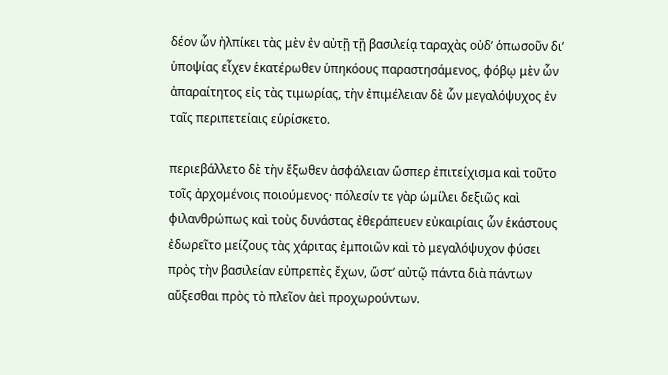δέον ὧν ἠλπίκει τὰς μὲν ἐν αὐτῇ τῇ βασιλείᾳ ταραχὰς οὐδʼ ὁπωσοῦν διʼ ὑποψίας εἶχεν ἑκατέρωθεν ὑπηκόους παραστησάμενος, φόβῳ μὲν ὧν ἀπαραίτητος εἰς τὰς τιμωρίας, τὴν ἐπιμέλειαν δὲ ὧν μεγαλόψυχος ἐν ταῖς περιπετείαις εὑρίσκετο.

περιεβάλλετο δὲ τὴν ἔξωθεν ἀσφάλειαν ὥσπερ ἐπιτείχισμα καὶ τοῦτο τοῖς ἀρχομένοις ποιούμενος· πόλεσίν τε γὰρ ὡμίλει δεξιῶς καὶ φιλανθρώπως καὶ τοὺς δυνάστας ἐθεράπευεν εὐκαιρίαις ὧν ἑκάστους ἐδωρεῖτο μείζους τὰς χάριτας ἐμποιῶν καὶ τὸ μεγαλόψυχον φύσει πρὸς τὴν βασιλείαν εὐπρεπὲς ἔχων, ὥστʼ αὐτῷ πάντα διὰ πάντων αὔξεσθαι πρὸς τὸ πλεῖον ἀεὶ προχωρούντων.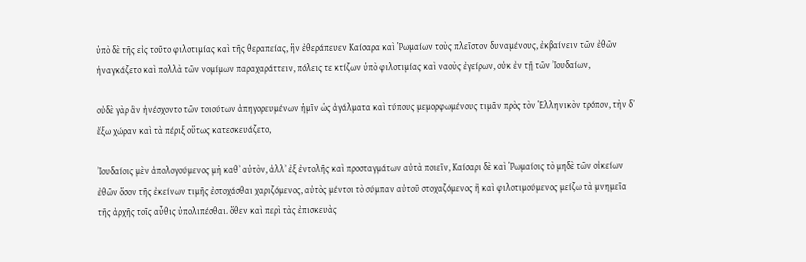ὑπὸ δὲ τῆς εἰς τοῦτο φιλοτιμίας καὶ τῆς θεραπείας, ἣν ἐθεράπευεν Καίσαρα καὶ Ῥωμαίων τοὺς πλεῖστον δυναμένους, ἐκβαίνειν τῶν ἐθῶν ἠναγκάζετο καὶ πολλὰ τῶν νομίμων παραχαράττειν, πόλεις τε κτίζων ὑπὸ φιλοτιμίας καὶ ναοὺς ἐγείρων, οὐκ ἐν τῇ τῶν Ἰουδαίων,

οὐδὲ γὰρ ἂν ἠνέσχοντο τῶν τοιούτων ἀπηγορευμένων ἡμῖν ὡς ἀγάλματα καὶ τύπους μεμορφωμένους τιμᾶν πρὸς τὸν Ἑλληνικὸν τρόπον, τὴν δʼ ἔξω χώραν καὶ τὰ πέριξ οὕτως κατεσκευάζετο,

Ἰουδαίοις μὲν ἀπολογούμενος μὴ καθʼ αὑτὸν, ἀλλʼ ἐξ ἐντολῆς καὶ προσταγμάτων αὐτὰ ποιεῖν, Καίσαρι δὲ καὶ Ῥωμαίοις τὸ μηδὲ τῶν οἰκείων ἐθῶν ὅσον τῆς ἐκείνων τιμῆς ἐστοχάσθαι χαριζόμενος, αὐτὸς μέντοι τὸ σύμπαν αὐτοῦ στοχαζόμενος ἢ καὶ φιλοτιμούμενος μείζω τὰ μνημεῖα τῆς ἀρχῆς τοῖς αὖθις ὑπολιπέσθαι. ὅθεν καὶ περὶ τὰς ἐπισκευὰς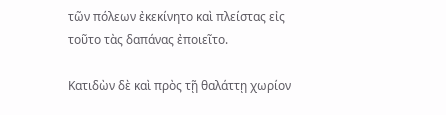τῶν πόλεων ἐκεκίνητο καὶ πλείστας εἰς τοῦτο τὰς δαπάνας ἐποιεῖτο.

Κατιδὼν δὲ καὶ πρὸς τῇ θαλάττῃ χωρίον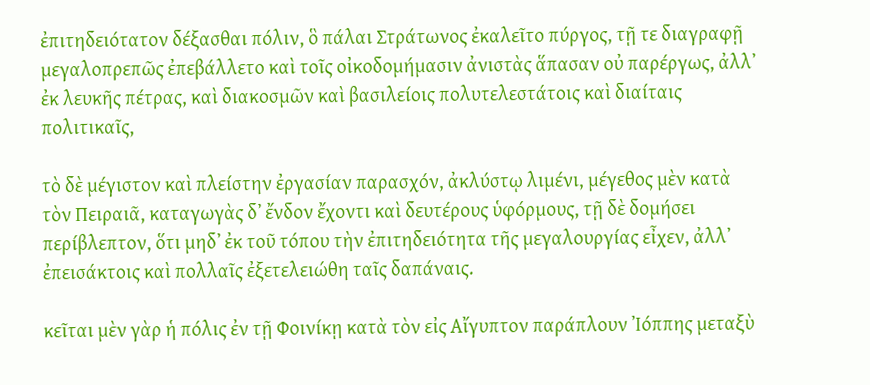ἐπιτηδειότατον δέξασθαι πόλιν, ὃ πάλαι Στράτωνος ἐκαλεῖτο πύργος, τῇ τε διαγραφῇ μεγαλοπρεπῶς ἐπεβάλλετο καὶ τοῖς οἰκοδομήμασιν ἀνιστὰς ἅπασαν οὐ παρέργως, ἀλλʼ ἐκ λευκῆς πέτρας, καὶ διακοσμῶν καὶ βασιλείοις πολυτελεστάτοις καὶ διαίταις πολιτικαῖς,

τὸ δὲ μέγιστον καὶ πλείστην ἐργασίαν παρασχόν, ἀκλύστῳ λιμένι, μέγεθος μὲν κατὰ τὸν Πειραιᾶ, καταγωγὰς δʼ ἔνδον ἔχοντι καὶ δευτέρους ὑφόρμους, τῇ δὲ δομήσει περίβλεπτον, ὅτι μηδʼ ἐκ τοῦ τόπου τὴν ἐπιτηδειότητα τῆς μεγαλουργίας εἶχεν, ἀλλʼ ἐπεισάκτοις καὶ πολλαῖς ἐξετελειώθη ταῖς δαπάναις.

κεῖται μὲν γὰρ ἡ πόλις ἐν τῇ Φοινίκῃ κατὰ τὸν εἰς Αἴγυπτον παράπλουν Ἰόππης μεταξὺ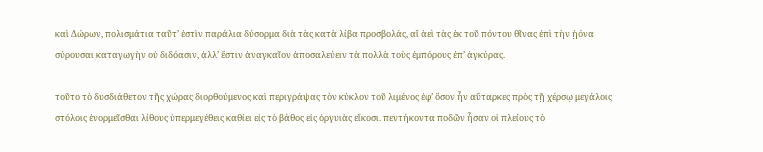καὶ Δώρων, πολισμάτια ταῦτʼ ἐστὶν παράλια δύσορμα διὰ τὰς κατὰ λίβα προσβολάς, αἳ ἀεὶ τὰς ἐκ τοῦ πόντου θῖνας ἐπὶ τὴν ᾐόνα σύρουσαι καταγωγὴν οὐ διδόασιν, ἀλλʼ ἔστιν ἀναγκαῖον ἀποσαλεύειν τὰ πολλὰ τοὺς ἐμπόρους ἐπʼ ἀγκύρας.

τοῦτο τὸ δυσδιάθετον τῆς χώρας διορθούμενος καὶ περιγράψας τὸν κύκλον τοῦ λιμένος ἐφʼ ὅσον ἦν αὔταρκες πρὸς τῇ χέρσῳ μεγάλοις στόλοις ἐνορμεῖσθαι λίθους ὑπερμεγέθεις καθίει εἰς τὸ βάθος εἰς ὀργυιὰς εἴκοσι. πεντήκοντα ποδῶν ἦσαν οἱ πλείους τὸ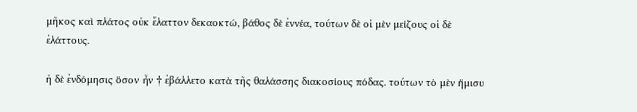μῆκος καὶ πλάτος οὐκ ἔλαττον δεκαοκτώ, βάθος δὲ ἐννέα, τούτων δὲ οἱ μὲν μείζους οἱ δὲ ἐλάττους.

ἡ δὲ ἐνδόμησις ὅσον ἦν † ἐβάλλετο κατὰ τῆς θαλάσσης διακοσίους πόδας. τούτων τὸ μὲν ἥμισυ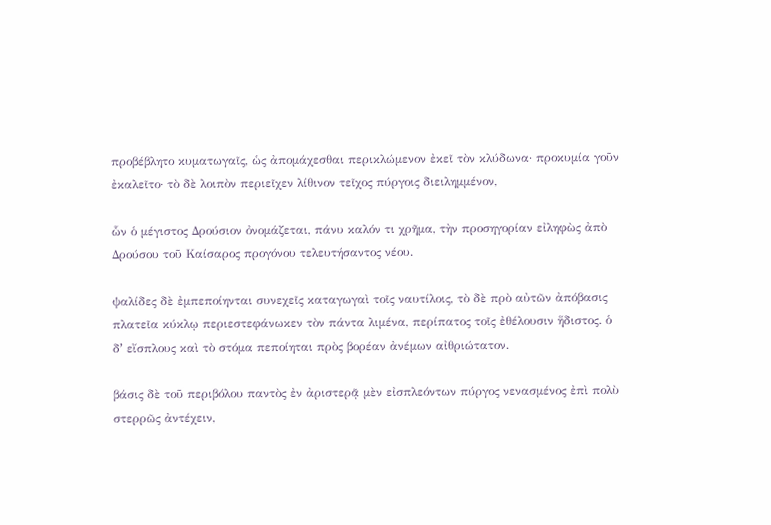προβέβλητο κυματωγαῖς, ὡς ἀπομάχεσθαι περικλώμενον ἐκεῖ τὸν κλύδωνα· προκυμία γοῦν ἐκαλεῖτο· τὸ δὲ λοιπὸν περιεῖχεν λίθινον τεῖχος πύργοις διειλημμένον,

ὧν ὁ μέγιστος Δρούσιον ὀνομάζεται, πάνυ καλόν τι χρῆμα, τὴν προσηγορίαν εἰληφὼς ἀπὸ Δρούσου τοῦ Καίσαρος προγόνου τελευτήσαντος νέου.

ψαλίδες δὲ ἐμπεποίηνται συνεχεῖς καταγωγαὶ τοῖς ναυτίλοις, τὸ δὲ πρὸ αὐτῶν ἀπόβασις πλατεῖα κύκλῳ περιεστεφάνωκεν τὸν πάντα λιμένα, περίπατος τοῖς ἐθέλουσιν ἥδιστος. ὁ δʼ εἴσπλους καὶ τὸ στόμα πεποίηται πρὸς βορέαν ἀνέμων αἰθριώτατον.

βάσις δὲ τοῦ περιβόλου παντὸς ἐν ἀριστερᾷ μὲν εἰσπλεόντων πύργος νενασμένος ἐπὶ πολὺ στερρῶς ἀντέχειν,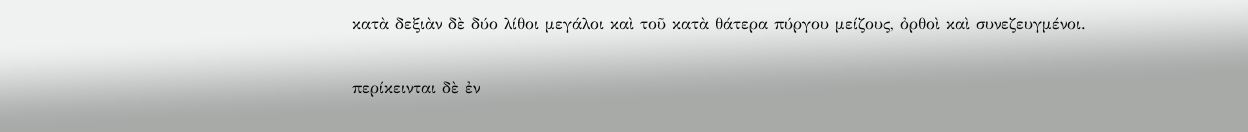κατὰ δεξιὰν δὲ δύο λίθοι μεγάλοι καὶ τοῦ κατὰ θάτερα πύργου μείζους, ὀρθοὶ καὶ συνεζευγμένοι.

περίκεινται δὲ ἐν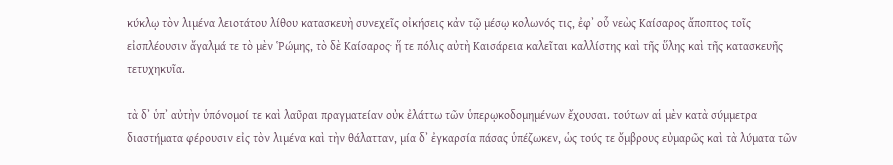κύκλῳ τὸν λιμένα λειοτάτου λίθου κατασκευὴ συνεχεῖς οἰκήσεις κἀν τῷ μέσῳ κολωνός τις, ἐφʼ οὗ νεὼς Καίσαρος ἄποπτος τοῖς εἰσπλέουσιν ἄγαλμά τε τὸ μὲν Ῥώμης, τὸ δὲ Καίσαρος· ἥ τε πόλις αὐτὴ Καισάρεια καλεῖται καλλίστης καὶ τῆς ὕλης καὶ τῆς κατασκευῆς τετυχηκυῖα.

τὰ δʼ ὑπʼ αὐτὴν ὑπόνομοί τε καὶ λαῦραι πραγματείαν οὐκ ἐλάττω τῶν ὑπερῳκοδομημένων ἔχουσαι. τούτων αἱ μὲν κατὰ σύμμετρα διαστήματα φέρουσιν εἰς τὸν λιμένα καὶ τὴν θάλατταν, μία δʼ ἐγκαρσία πάσας ὑπέζωκεν, ὡς τούς τε ὄμβρους εὐμαρῶς καὶ τὰ λύματα τῶν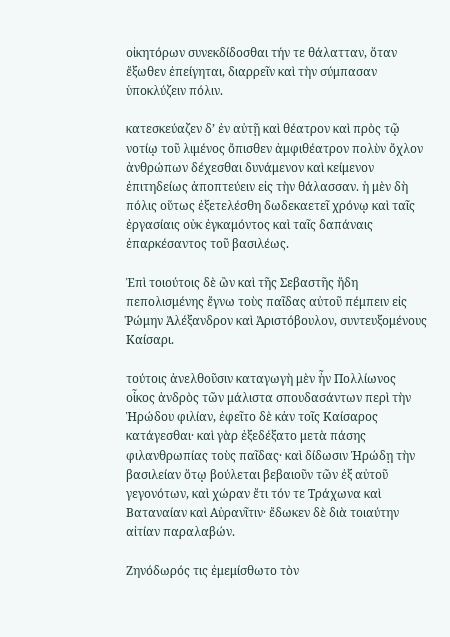οἰκητόρων συνεκδίδοσθαι τήν τε θάλατταν, ὅταν ἔξωθεν ἐπείγηται, διαρρεῖν καὶ τὴν σύμπασαν ὑποκλύζειν πόλιν.

κατεσκεύαζεν δʼ ἐν αὐτῇ καὶ θέατρον καὶ πρὸς τῷ νοτίῳ τοῦ λιμένος ὄπισθεν ἀμφιθέατρον πολὺν ὄχλον ἀνθρώπων δέχεσθαι δυνάμενον καὶ κείμενον ἐπιτηδείως ἀποπτεύειν εἰς τὴν θάλασσαν. ἡ μὲν δὴ πόλις οὕτως ἐξετελέσθη δωδεκαετεῖ χρόνῳ καὶ ταῖς ἐργασίαις οὐκ ἐγκαμόντος καὶ ταῖς δαπάναις ἐπαρκέσαντος τοῦ βασιλέως.

Ἐπὶ τοιούτοις δὲ ὢν καὶ τῆς Σεβαστῆς ἤδη πεπολισμένης ἔγνω τοὺς παῖδας αὐτοῦ πέμπειν εἰς Ῥώμην Ἀλέξανδρον καὶ Ἀριστόβουλον, συντευξομένους Καίσαρι.

τούτοις ἀνελθοῦσιν καταγωγὴ μὲν ἦν Πολλίωνος οἶκος ἀνδρὸς τῶν μάλιστα σπουδασάντων περὶ τὴν Ἡρώδου φιλίαν, ἐφεῖτο δὲ κἀν τοῖς Καίσαρος κατάγεσθαι· καὶ γὰρ ἐξεδέξατο μετὰ πάσης φιλανθρωπίας τοὺς παῖδας· καὶ δίδωσιν Ἡρώδῃ τὴν βασιλείαν ὅτῳ βούλεται βεβαιοῦν τῶν ἐξ αὐτοῦ γεγονότων, καὶ χώραν ἔτι τόν τε Τράχωνα καὶ Βαταναίαν καὶ Αὐρανῖτιν· ἔδωκεν δὲ διὰ τοιαύτην αἰτίαν παραλαβών.

Ζηνόδωρός τις ἐμεμίσθωτο τὸν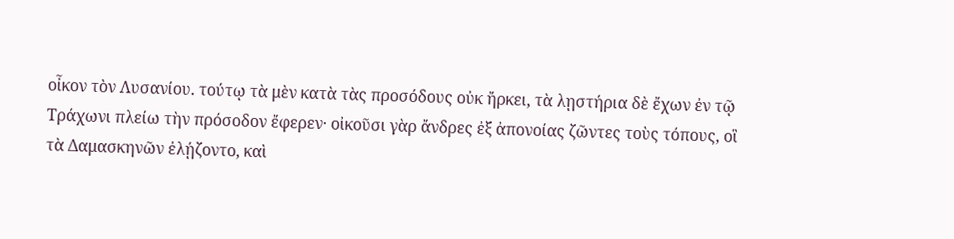οἶκον τὸν Λυσανίου. τούτῳ τὰ μὲν κατὰ τὰς προσόδους οὐκ ἤρκει, τὰ λῃστήρια δὲ ἔχων ἐν τῷ Τράχωνι πλείω τὴν πρόσοδον ἔφερεν· οἰκοῦσι γὰρ ἄνδρες ἐξ ἀπονοίας ζῶντες τοὺς τόπους, οἳ τὰ Δαμασκηνῶν ἐλῄζοντο, καὶ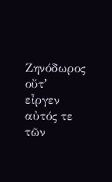Ζηνόδωρος οὔτʼ εἶργεν αὐτός τε τῶν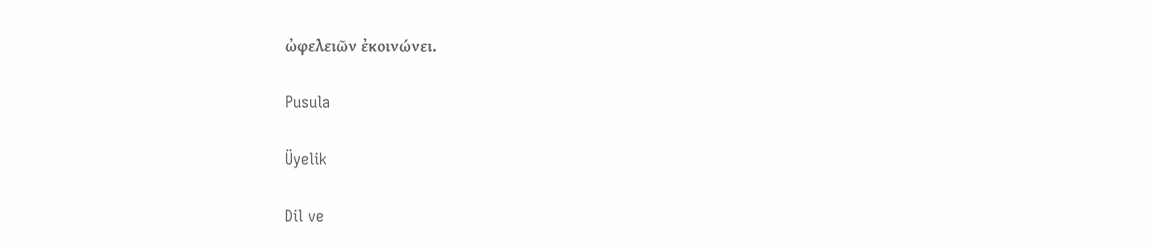ὠφελειῶν ἐκοινώνει.

Pusula

Üyelik

Dil ve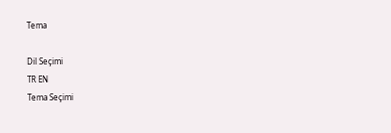Tema

Dil Seçimi
TR EN
Tema Seçimi